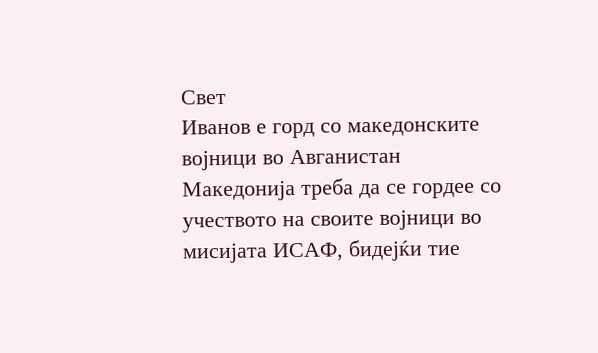Свет
Иванов е горд со македонските војници во Авганистан
Македонија треба да се гордее со учеството на своите војници во мисијата ИСАФ, бидејќи тие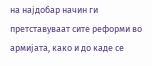на најдобар начин ги претставуваат сите реформи во армијата, како и до каде се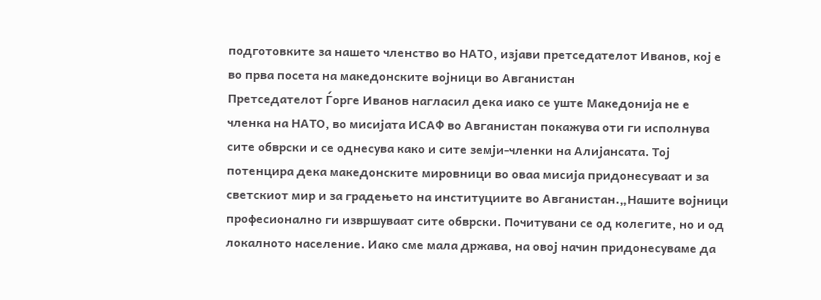подготовките за нашето членство во НАТО, изјави претседателот Иванов, кој е во прва посета на македонските војници во Авганистан
Претседателот Ѓорге Иванов нагласил дека иако се уште Македонија не е членка на НАТО, во мисијата ИСАФ во Авганистан покажува оти ги исполнува сите обврски и се однесува како и сите земји-членки на Алијансата. Тој потенцира дека македонските мировници во оваа мисија придонесуваат и за светскиот мир и за градењето на институциите во Авганистан.„Нашите војници професионално ги извршуваат сите обврски. Почитувани се од колегите, но и од локалното население. Иако сме мала држава, на овој начин придонесуваме да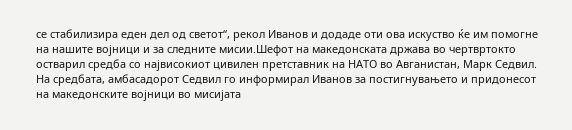се стабилизира еден дел од светот“, рекол Иванов и додаде оти ова искуство ќе им помогне на нашите војници и за следните мисии.Шефот на македонската држава во чертвртокто остварил средба со највисокиот цивилен претставник на НАТО во Авганистан, Марк Седвил. На средбата, амбасадорот Седвил го информирал Иванов за постигнувањето и придонесот на македонските војници во мисијата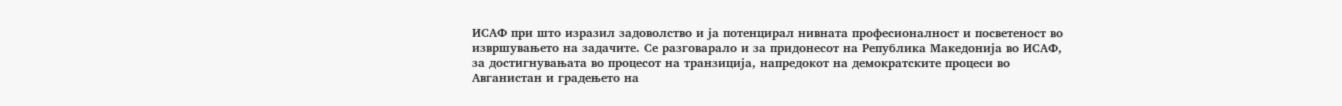ИСАФ при што изразил задоволство и ја потенцирал нивната професионалност и посветеност во извршувањето на задачите. Се разговарало и за придонесот на Република Македонија во ИСАФ, за достигнувањата во процесот на транзиција, напредокот на демократските процеси во Авганистан и градењето на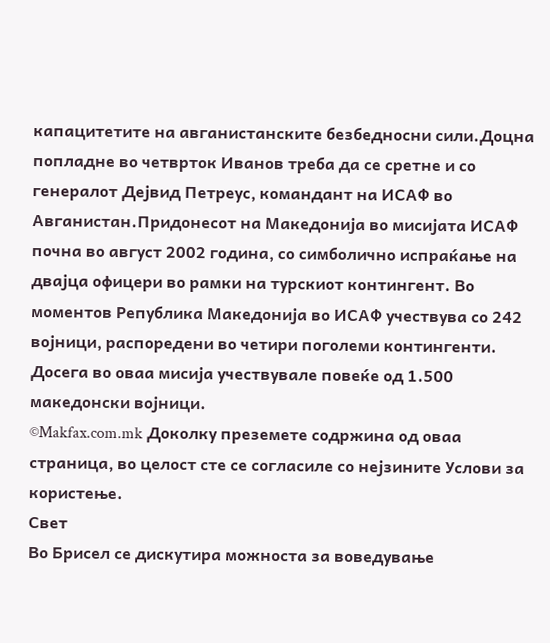капацитетите на авганистанските безбедносни сили.Доцна попладне во четврток Иванов треба да се сретне и со генералот Дејвид Петреус, командант на ИСАФ во Авганистан.Придонесот на Македонија во мисијата ИСАФ почна во август 2002 година, со симболично испраќање на двајца офицери во рамки на турскиот контингент. Во моментов Република Македонија во ИСАФ учествува со 242 војници, распоредени во четири поголеми контингенти. Досега во оваа мисија учествувале повеќе од 1.500 македонски војници.
©Makfax.com.mk Доколку преземете содржина од оваа страница, во целост сте се согласиле со нејзините Услови за користење.
Свет
Во Брисел се дискутира можноста за воведување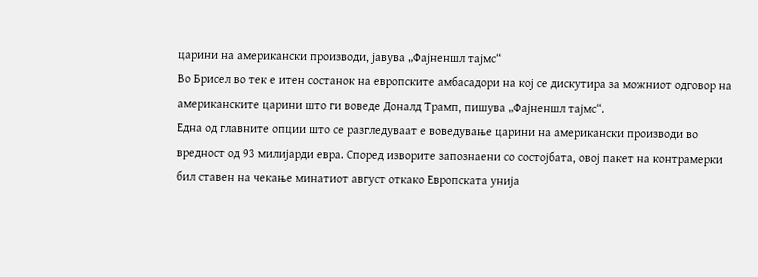царини на американски производи, јавува „Фајненшл тајмс“
Во Брисел во тек е итен состанок на европските амбасадори на кој се дискутира за можниот одговор на американските царини што ги воведе Доналд Трамп, пишува „Фајненшл тајмс“.
Една од главните опции што се разгледуваат е воведување царини на американски производи во вредност од 93 милијарди евра. Според изворите запознаени со состојбата, овој пакет на контрамерки бил ставен на чекање минатиот август откако Европската унија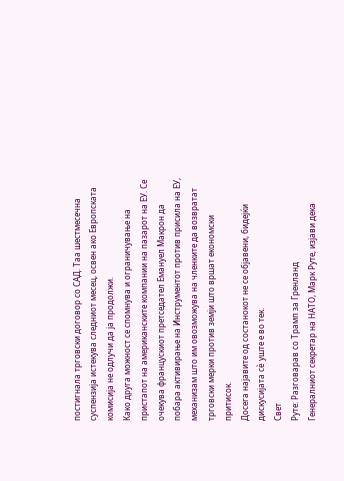постигнала трговски договор со САД. Таа шестмесечна суспензија истекува следниот месец, освен ако Европската комисија не одлучи да ја продолжи.
Како друга можност се спомнува и ограничување на пристапот на американските компании на пазарот на ЕУ. Се очекува францускиот претседател Емануел Макрон да побара активирање на Инструментот против присила на ЕУ, механизам што им овозможува на членките да возвратат трговски мерки против земји што вршат економски притисок.
Досега најавите од состанокот не се објавени, бидејќи дискусијата сè уште е во тек.
Свет
Руте: Разговарав со Трамп за Гренланд
Генералниот секретар на НАТО, Марк Руте, изјави дека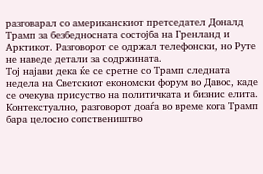разговарал со американскиот претседател Доналд Трамп за безбедносната состојба на Гренланд и Арктикот. Разговорот се одржал телефонски, но Руте не наведе детали за содржината.
Тој најави дека ќе се сретне со Трамп следната недела на Светскиот економски форум во Давос, каде се очекува присуство на политичката и бизнис елита.
Контекстуално, разговорот доаѓа во време кога Трамп бара целосно сопствеништво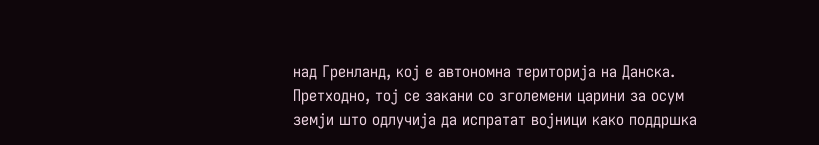над Гренланд, кој е автономна територија на Данска. Претходно, тој се закани со зголемени царини за осум земји што одлучија да испратат војници како поддршка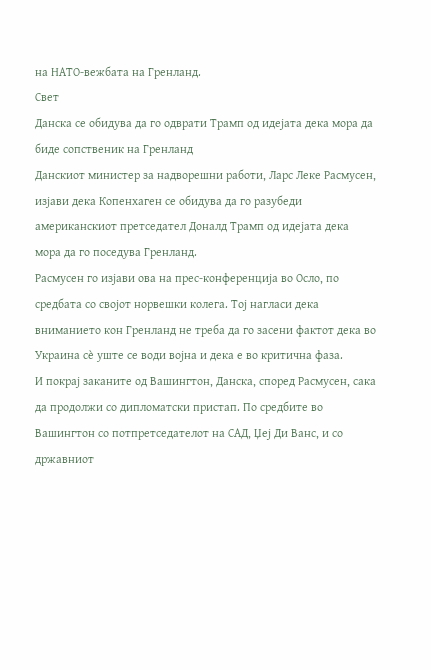на НАТО-вежбата на Гренланд.
Свет
Данска се обидува да го одврати Трамп од идејата дека мора да биде сопственик на Гренланд
Данскиот министер за надворешни работи, Ларс Леке Расмусен, изјави дека Копенхаген се обидува да го разубеди американскиот претседател Доналд Трамп од идејата дека мора да го поседува Гренланд.
Расмусен го изјави ова на прес-конференција во Осло, по средбата со својот норвешки колега. Тој нагласи дека вниманието кон Гренланд не треба да го засени фактот дека во Украина сè уште се води војна и дека е во критична фаза.
И покрај заканите од Вашингтон, Данска, според Расмусен, сака да продолжи со дипломатски пристап. По средбите во Вашингтон со потпретседателот на САД, Џеј Ди Ванс, и со државниот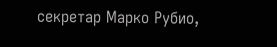секретар Марко Рубио,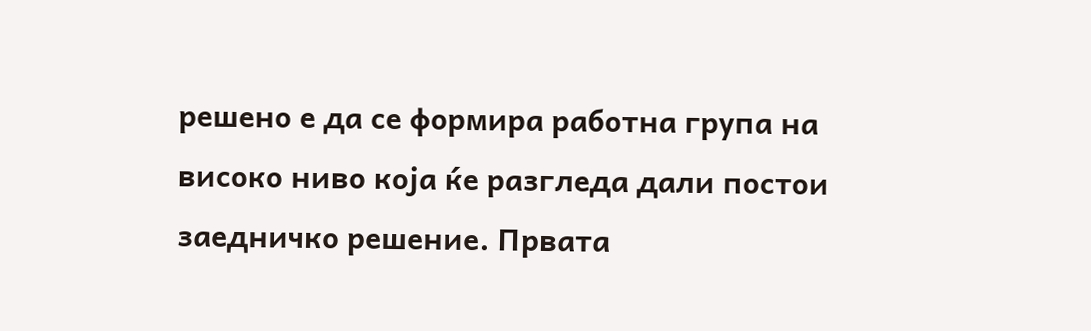решено е да се формира работна група на високо ниво која ќе разгледа дали постои заедничко решение. Првата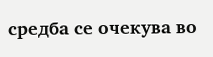средба се очекува во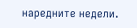наредните недели.